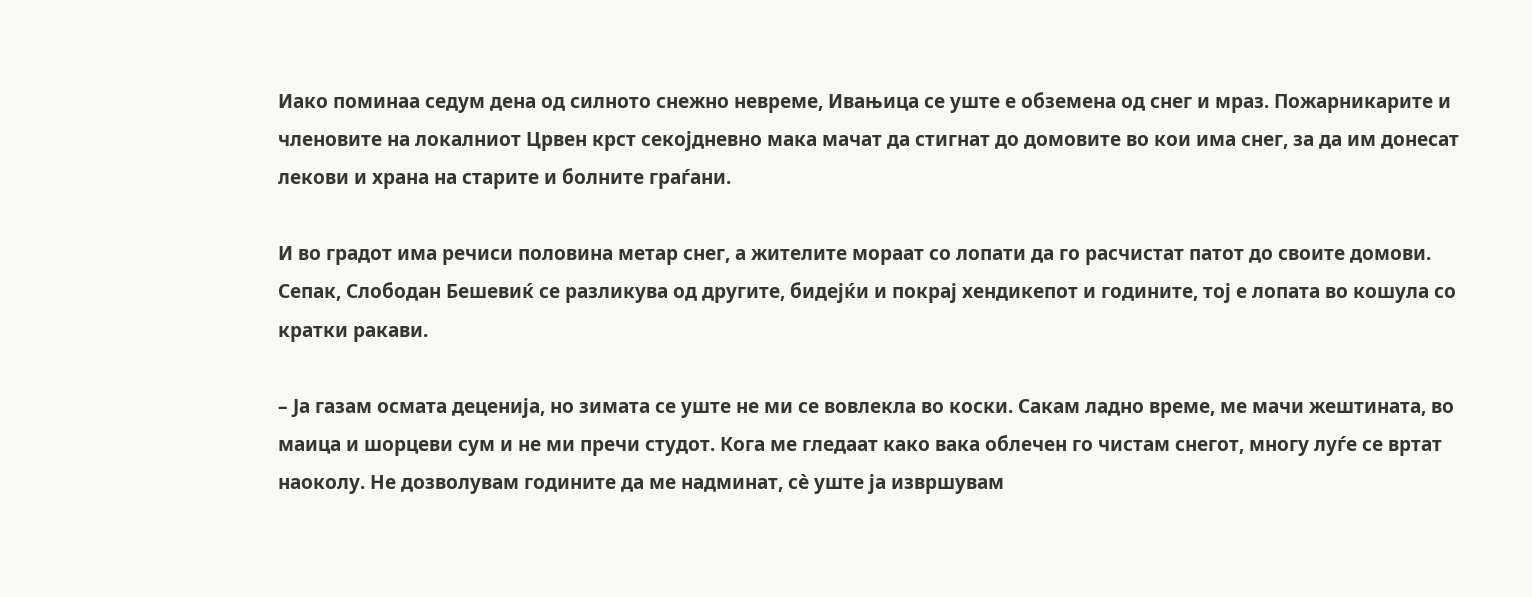Иако поминаа седум дена од силното снежно невреме, Ивањица се уште е обземена од снег и мраз. Пожарникарите и членовите на локалниот Црвен крст секојдневно мака мачат да стигнат до домовите во кои има снег, за да им донесат лекови и храна на старите и болните граѓани.

И во градот има речиси половина метар снег, а жителите мораат со лопати да го расчистат патот до своите домови. Сепак, Слободан Бешевиќ се разликува од другите, бидејќи и покрај хендикепот и годините, тој е лопата во кошула со кратки ракави.

– Ја газам осмата деценија, но зимата се уште не ми се вовлекла во коски. Сакам ладно време, ме мачи жештината, во маица и шорцеви сум и не ми пречи студот. Кога ме гледаат како вака облечен го чистам снегот, многу луѓе се вртат наоколу. Не дозволувам годините да ме надминат, сè уште ја извршувам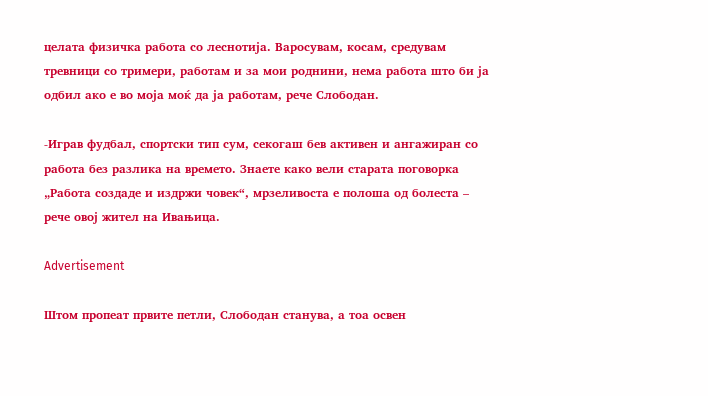целата физичка работа со леснотија. Варосувам, косам, средувам тревници со тримери, работам и за мои роднини, нема работа што би ја одбил ако е во моја моќ да ја работам, рече Слободан.

-Играв фудбал, спортски тип сум, секогаш бев активен и ангажиран со работа без разлика на времето. Знаете како вели старата поговорка „Работа создаде и издржи човек“, мрзеливоста е полоша од болеста – рече овој жител на Ивањица.

Advertisement

Штом пропеат првите петли, Слободан станува, а тоа освен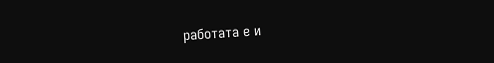работата е и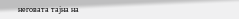неговата тајна на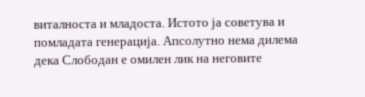виталноста и младоста. Истото ја советува и помладата генерација. Апсолутно нема дилема дека Слободан е омилен лик на неговите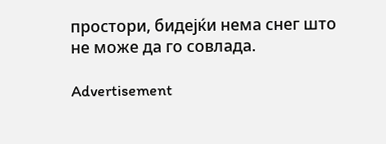простори, бидејќи нема снег што не може да го совлада.

Advertisement